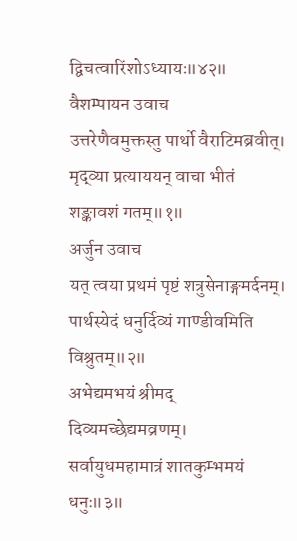द्विचत्वारिंशोऽध्यायः॥४२॥
वैशम्पायन उवाच
उत्तरेणैवमुक्तस्तु पार्थो वैराटिमब्रवीत्।
मृद्व्या प्रत्याययन् वाचा भीतं शङ्कावशं गतम्॥१॥
अर्जुन उवाच
यत् त्वया प्रथमं पृष्टं शत्रुसेनाङ्गमर्दनम्।
पार्थस्येदं धनुर्दिव्यं गाण्डीवमिति विश्रुतम्॥२॥
अभेद्यमभयं श्रीमद् दिव्यमच्छेद्यमव्रणम्।
सर्वायुधमहामात्रं शातकुम्भमयं धनुः॥३॥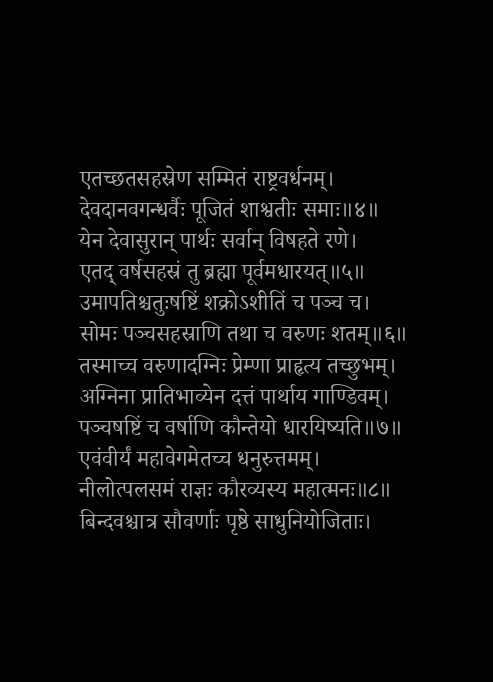एतच्छतसहस्रेण सम्मितं राष्ट्रवर्धनम्।
देवदानवगन्धर्वैः पूजितं शाश्वतीः समाः॥४॥
येन देवासुरान् पार्थः सर्वान् विषहते रणे।
एतद् वर्षसहस्रं तु ब्रह्मा पूर्वमधारयत्॥५॥
उमापतिश्चतुःषष्टिं शक्रोऽशीतिं च पञ्च च।
सोमः पञ्चसहस्राणि तथा च वरुणः शतम्॥६॥
तस्माच्च वरुणादग्निः प्रेम्णा प्राहृत्य तच्छुभम्।
अग्निना प्रातिभाव्येन दत्तं पार्थाय गाण्डिवम्।
पञ्चषष्टिं च वर्षाणि कौन्तेयो धारयिष्यति॥७॥
एवंवीर्यं महावेगमेतच्च धनुरुत्तमम्।
नीलोत्पलसमं राज्ञः कौरव्यस्य महात्मनः॥८॥
बिन्दवश्चात्र सौवर्णाः पृष्ठे साधुनियोजिताः।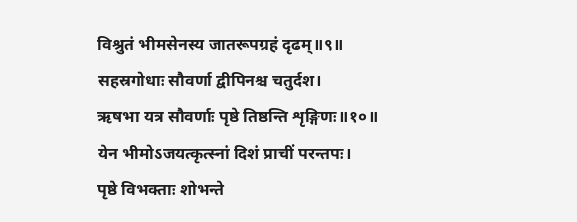विश्रुतं भीमसेनस्य जातरूपग्रहं दृढम्॥९॥
सहस्रगोधाः सौवर्णा द्वीपिनश्च चतुर्दश।
ऋषभा यत्र सौवर्णाः पृष्ठे तिष्ठन्ति शृङ्गिणः॥१०॥
येन भीमोऽजयत्कृत्स्नां दिशं प्राचीं परन्तपः।
पृष्ठे विभक्ताः शोभन्ते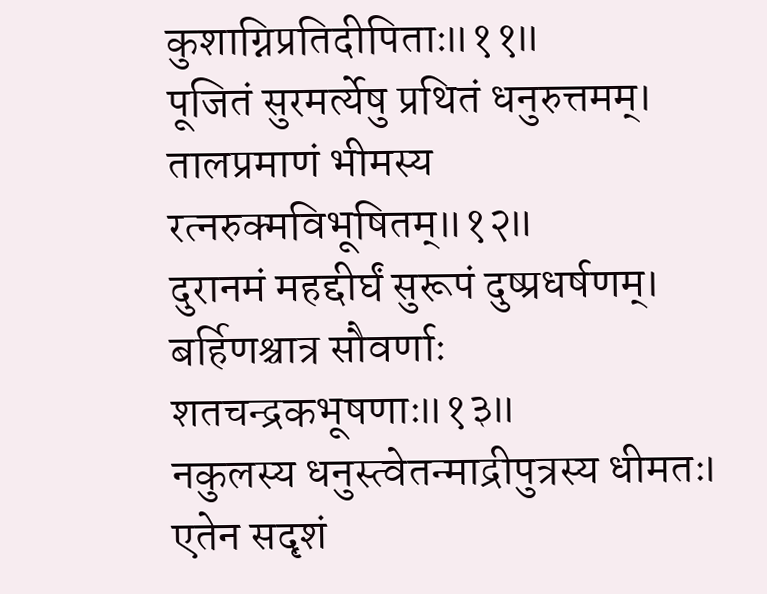कुशाग्निप्रतिदीपिताः॥११॥
पूजितं सुरमर्त्येषु प्रथितं धनुरुत्तमम्।
तालप्रमाणं भीमस्य रत्नरुक्मविभूषितम्॥१२॥
दुरानमं महद्दीर्घं सुरूपं दुष्प्रधर्षणम्।
बर्हिणश्चात्र सौवर्णाः शतचन्द्रकभूषणाः॥१३॥
नकुलस्य धनुस्त्वेतन्माद्रीपुत्रस्य धीमतः।
एतेन सदृशं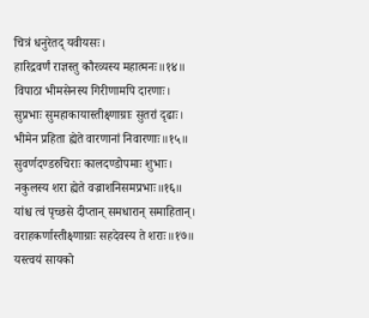चित्रं धनुरेतद् यवीयसः।
हारिद्रवर्णं राज्ञस्तु कौरव्यस्य महात्मनः॥१४॥
विपाठा भीमसेनस्य गिरीणामपि दारणाः।
सुप्रभाः सुमहाकायास्तीक्ष्णाग्राः सुतरां दृढाः।
भीमेन प्रहिता ह्येते वारणानां निवारणाः॥१५॥
सुवर्णदण्डरुचिराः कालदण्डोपमाः शुभाः।
नकुलस्य शरा ह्येते वज्राशनिसमप्रभाः॥१६॥
यांश्च त्वं पृच्छसे दीप्तान् समधारान् समाहितान्।
वराहकर्णास्तीक्ष्णाग्राः सहदेवस्य ते शराः॥१७॥
यस्त्वयं सायको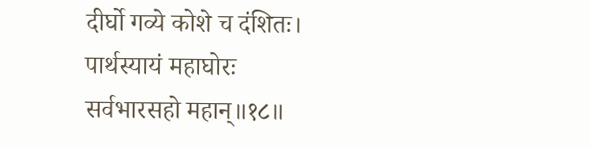दीर्घो गव्ये कोशे च दंशितः।
पार्थस्यायं महाघोरः सर्वभारसहो महान्॥१८॥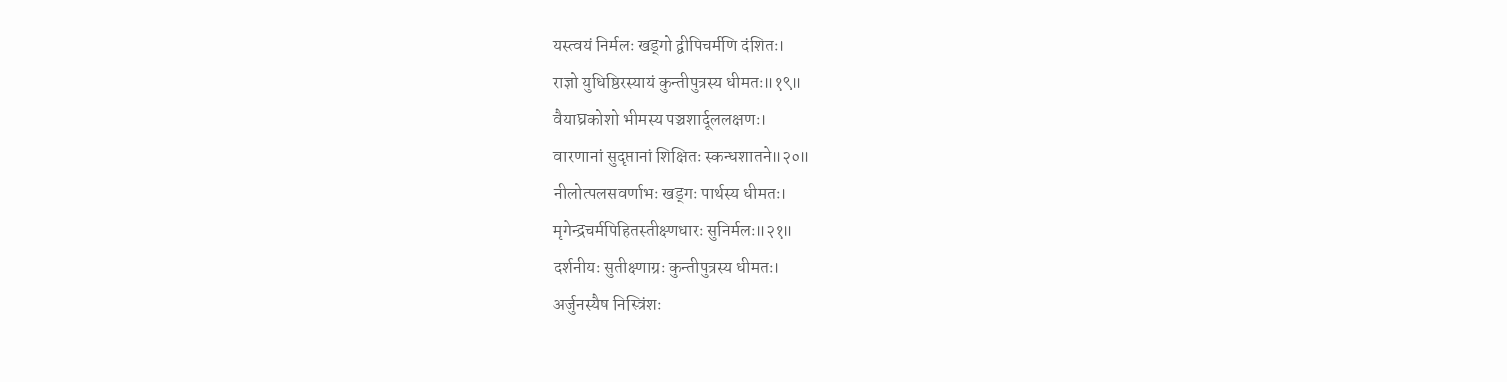यस्त्वयं निर्मलः खड्गो द्वीपिचर्मणि दंशितः।
राज्ञो युधिष्ठिरस्यायं कुन्तीपुत्रस्य धीमतः॥१९॥
वैयाघ्रकोशो भीमस्य पञ्चशार्दूललक्षणः।
वारणानां सुदृप्तानां शिक्षितः स्कन्धशातने॥२०॥
नीलोत्पलसवर्णाभः खड्गः पार्थस्य धीमतः।
मृगेन्द्रचर्मपिहितस्तीक्ष्णधारः सुनिर्मलः॥२१॥
दर्शनीयः सुतीक्ष्णाग्रः कुन्तीपुत्रस्य धीमतः।
अर्जुनस्यैष निस्त्रिंशः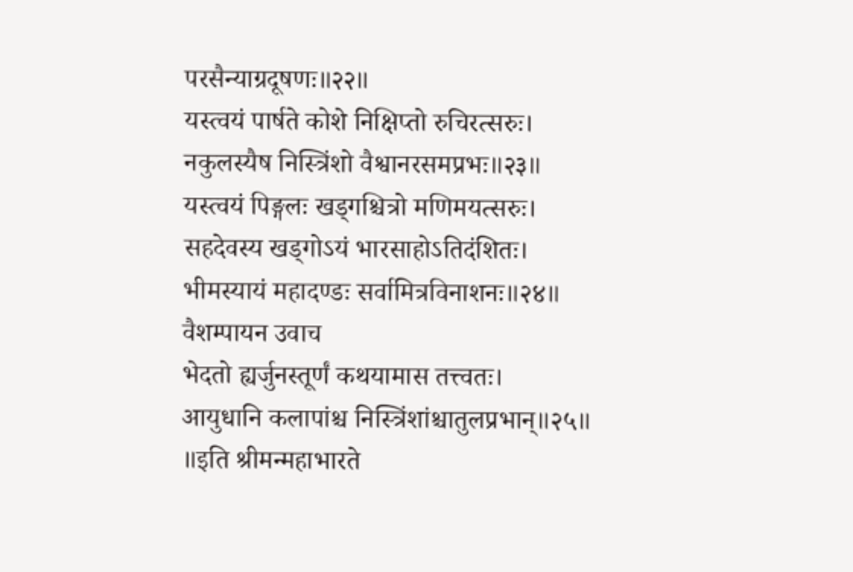परसैन्याग्रदूषणः॥२२॥
यस्त्वयं पार्षते कोशे निक्षिप्तो रुचिरत्सरुः।
नकुलस्यैष निस्त्रिंशो वैश्वानरसमप्रभः॥२३॥
यस्त्वयं पिङ्गलः खड्गश्चित्रो मणिमयत्सरुः।
सहदेवस्य खड्गोऽयं भारसाहोऽतिदंशितः।
भीमस्यायं महादण्डः सर्वामित्रविनाशनः॥२४॥
वैशम्पायन उवाच
भेदतो ह्यर्जुनस्तूर्णं कथयामास तत्त्वतः।
आयुधानि कलापांश्च निस्त्रिंशांश्चातुलप्रभान्॥२५॥
॥इति श्रीमन्महाभारते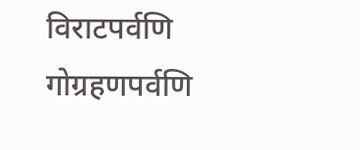विराटपर्वणि गोग्रहणपर्वणि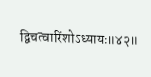द्विचत्वारिंशोऽध्यायः॥४२॥